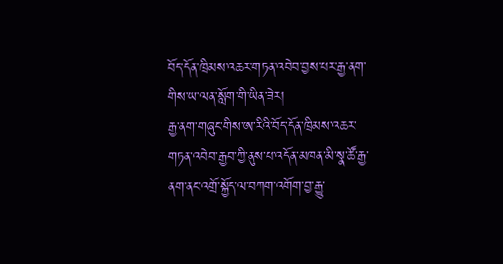བོད་དོན་ཁྲིམས་འཆར་གཏན་འབེབ་བྱས་པར་རྒྱ་ནག་གིས་ཡ་ལན་སློག་གི་ཡིན་ཟེར།
རྒྱ་ནག་གཞུང་གིས་ཨ་རིའི་བོད་དོན་ཁྲིམས་འཆར་གཏན་འབེབ་རྒྱབ་ཀྱི་ནུས་པ་འདོན་མཁན་མི་སྣ་ཚོ་རྒྱ་ནག་ནང་འགྲོ་སྐྱོད་ལ་བཀག་འགོག་བྱ་རྒྱུ་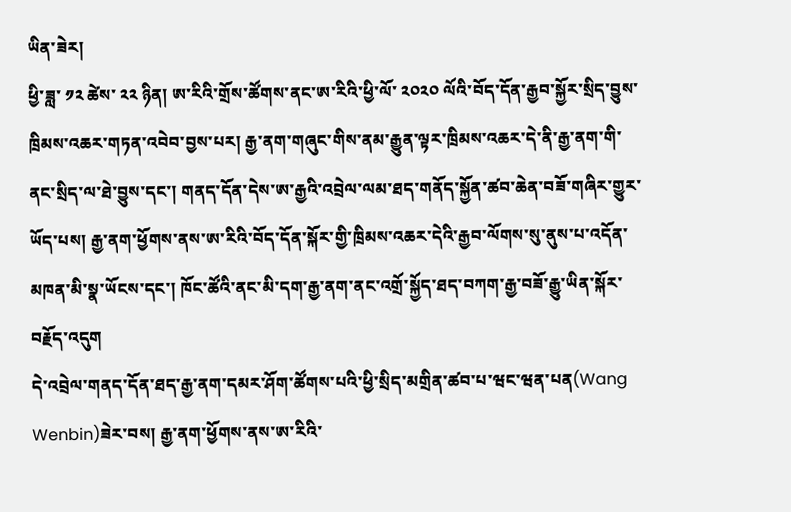ཡིན་ཟེར།
ཕྱི་ཟླ་ ༡༢ ཚེས་ ༢༢ ཉིན། ཨ་རིའི་གྲོས་ཚོགས་ནང་ཨ་རིའི་ཕྱི་ལོ་ ༢༠༢༠ ལོའི་བོད་དོན་རྒྱབ་སྐྱོར་སྲིད་བྱུས་ཁྲིམས་འཆར་གཏན་འབེབ་བྱས་པར། རྒྱ་ནག་གཞུང་གིས་ནམ་རྒྱུན་ལྟར་ཁྲིམས་འཆར་དེ་ནི་རྒྱ་ནག་གི་ནང་སྲིད་ལ་ཐེ་བྱུས་དང་། གནད་དོན་དེས་ཨ་རྒྱའི་འབྲེལ་ལམ་ཐད་གནོད་སྐྱོན་ཚབ་ཆེན་བཟོ་གཞིར་གྱུར་ཡོད་པས། རྒྱ་ནག་ཕྱོགས་ནས་ཨ་རིའི་བོད་དོན་སྐོར་གྱི་ཁྲིམས་འཆར་དེའི་རྒྱབ་ལོགས་སུ་ནུས་པ་འདོན་མཁན་མི་སྣ་ཡོངས་དང་། ཁོང་ཚོའི་ནང་མི་དག་རྒྱ་ནག་ནང་འགྲོ་སྐྱོད་ཐད་བཀག་རྒྱ་བཟོ་རྒྱུ་ཡིན་སྐོར་བརྗོད་འདུག
དེ་འབྲེལ་གནད་དོན་ཐད་རྒྱ་ནག་དམར་ཤོག་ཚོགས་པའི་ཕྱི་སྲིད་མགྲིན་ཚབ་པ་ཝང་ཝན་པན(Wang Wenbin)ཟེར་བས། རྒྱ་ནག་ཕྱོགས་ནས་ཨ་རིའི་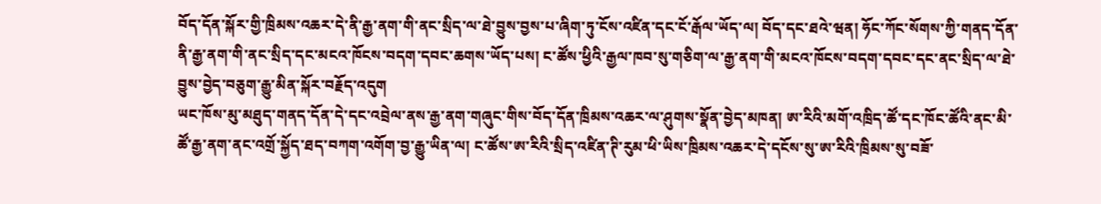བོད་དོན་སྐོར་གྱི་ཁྲིམས་འཆར་དེ་ནི་རྒྱ་ནག་གི་ནང་སྲིད་ལ་ཐེ་བྱུས་བྱས་པ་ཞིག་ཏུ་ངོས་འཛིན་དང་ངོ་རྒོལ་ཡོད་ལ། བོད་དང་ཐའེ་ཝན། ཧོང་ཀོང་སོགས་ཀྱི་གནད་དོན་ནི་རྒྱ་ནག་གི་ནང་སྲིད་དང་མངའ་ཁོངས་བདག་དབང་ཆགས་ཡོད་པས། ང་ཚོས་ཕྱིའི་རྒྱལ་ཁབ་སུ་གཅིག་ལ་རྒྱ་ནག་གི་མངའ་ཁོངས་བདག་དབང་དང་ནང་སྲིད་ལ་ཐེ་བྱུས་བྱེད་བཅུག་རྒྱུ་མིན་སྐོར་བརྗོད་འདུག
ཡང་ཁོས་མུ་མཐུད་གནད་དོན་དེ་དང་འབྲེལ་ནས་རྒྱ་ནག་གཞུང་གིས་བོད་དོན་ཁྲིམས་འཆར་ལ་ཤུགས་སྣོན་བྱེད་མཁན། ཨ་རིའི་མགོ་འཁྲིད་ཚོ་དང་ཁོང་ཚོའི་ནང་མི་ཚོ་རྒྱ་ནག་ནང་འགྲོ་སྐྱོད་ཐད་བཀག་འགོག་བྱ་རྒྱུ་ཡིན་ལ། ང་ཚོས་ཨ་རིའི་སྲིད་འཛིན་ཊི་རུམ་ཕི་ཡིས་ཁྲིམས་འཆར་དེ་དངོས་སུ་ཨ་རིའི་ཁྲིམས་སུ་བཟོ་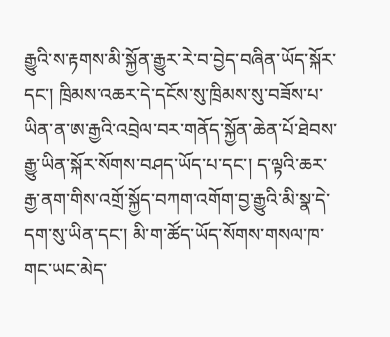རྒྱུའི་ས་རྟགས་མི་སྐྱོན་རྒྱུར་རེ་བ་བྱེད་བཞིན་ཡོད་སྐོར་དང་། ཁྲིམས་འཆར་དེ་དངོས་སུ་ཁྲིམས་སུ་བཟོས་པ་ཡིན་ན་ཨ་རྒྱའི་འབྲེལ་བར་གནོད་སྐྱོན་ཆེན་པོ་ཐེབས་རྒྱུ་ཡིན་སྐོར་སོགས་བཤད་ཡོད་པ་དང་། ད་ལྟའི་ཆར་རྒྱ་ནག་གིས་འགྲོ་སྐྱོད་བཀག་འགོག་བྱ་རྒྱུའི་མི་སྣ་དེ་དག་སུ་ཡིན་དང་། མི་ག་ཚོད་ཡོད་སོགས་གསལ་ཁ་གང་ཡང་མེད་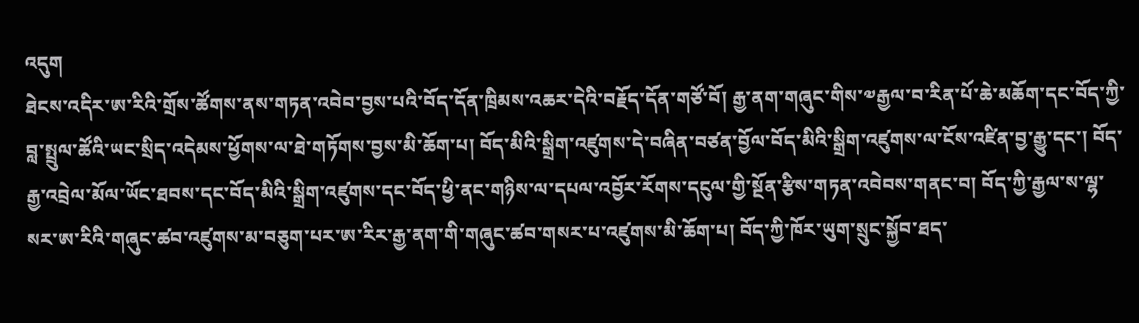འདུག
ཐེངས་འདིར་ཨ་རིའི་གྲོས་ཚོགས་ནས་གཏན་འབེབ་བྱས་པའི་བོད་དོན་ཁྲིམས་འཆར་དེའི་བརྗོད་དོན་གཙོ་བོ། རྒྱ་ནག་གཞུང་གིས་༧རྒྱལ་བ་རིན་པོ་ཆེ་མཆོག་དང་བོད་ཀྱི་བླ་སྤྲུལ་ཚོའི་ཡང་སྲིད་འདེམས་ཕྱོགས་ལ་ཐེ་གཏོགས་བྱས་མི་ཆོག་པ། བོད་མིའི་སྒྲིག་འཛུགས་དེ་བཞིན་བཙན་བྱོལ་བོད་མིའི་སྒྲིག་འཛུགས་ལ་ངོས་འཛིན་བྱ་རྒྱུ་དང་། བོད་རྒྱ་འབྲེལ་མོལ་ཡོང་ཐབས་དང་བོད་མིའི་སྒྲིག་འཛུགས་དང་བོད་ཕྱི་ནང་གཉིས་ལ་དཔལ་འབྱོར་རོགས་དངུལ་གྱི་སྔོན་རྩིས་གཏན་འབེབས་གནང་བ། བོད་ཀྱི་རྒྱལ་ས་ལྷ་སར་ཨ་རིའི་གཞུང་ཚབ་འཛུགས་མ་བཅུག་པར་ཨ་རིར་རྒྱ་ནག་གི་གཞུང་ཚབ་གསར་པ་འཛུགས་མི་ཆོག་པ། བོད་ཀྱི་ཁོར་ཡུག་སྲུང་སྐྱོབ་ཐད་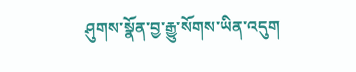ཤུགས་སྣོན་བྱ་རྒྱུ་སོགས་ཡིན་འདུག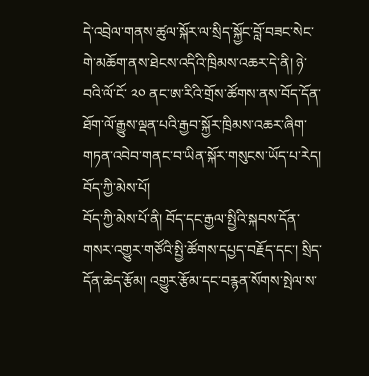དེ་འབྲེལ་གནས་ཚུལ་སྐོར་ལ་སྲིད་སྐྱོང་བློ་བཟང་སེང་གེ་མཆོག་ནས་ཐེངས་འདིའི་ཁྲིམས་འཆར་དེ་ནི། ཉེ་བའི་ལོ་ངོ་ ༢༠ ནང་ཨ་རིའི་གྲོས་ཚོགས་ནས་བོད་དོན་ཐོག་ལོ་རྒྱུས་ལྡན་པའི་རྒྱབ་སྐྱོར་ཁྲིམས་འཆར་ཞིག་གཏན་འབེབ་གནང་བ་ཡིན་སྐོར་གསུངས་ཡོད་པ་རེད།
བོད་ཀྱི་མེས་པོ།
བོད་ཀྱི་མེས་པོ་ནི། བོད་དང་རྒྱལ་སྤྱིའི་སྐབས་དོན་གསར་འགྱུར་གཙོའི་སྤྱི་ཚོགས་དཔྱད་བརྗོད་དང་། སྲིད་དོན་ཆེད་རྩོམ། འགྱུར་རྩོམ་དང་བརྙན་སོགས་སྤེལ་ས་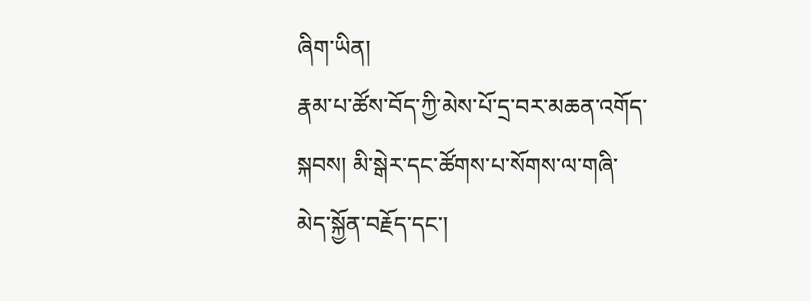ཞིག་ཡིན།
རྣམ་པ་ཚོས་བོད་ཀྱི་མེས་པོ་དྲ་བར་མཆན་འགོད་སྐབས། མི་སྒེར་དང་ཚོགས་པ་སོགས་ལ་གཞི་མེད་སྐྱོན་བརྗོད་དང་།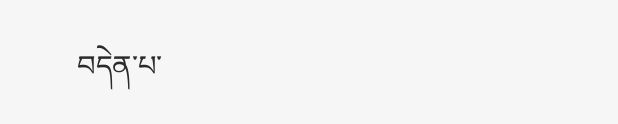བདེན་པ་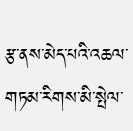རྩ་ནས་མེད་པའི་འཆལ་གཏམ་རིགས་མི་སྤེལ་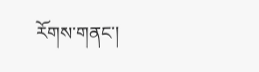རོགས་གནང་།